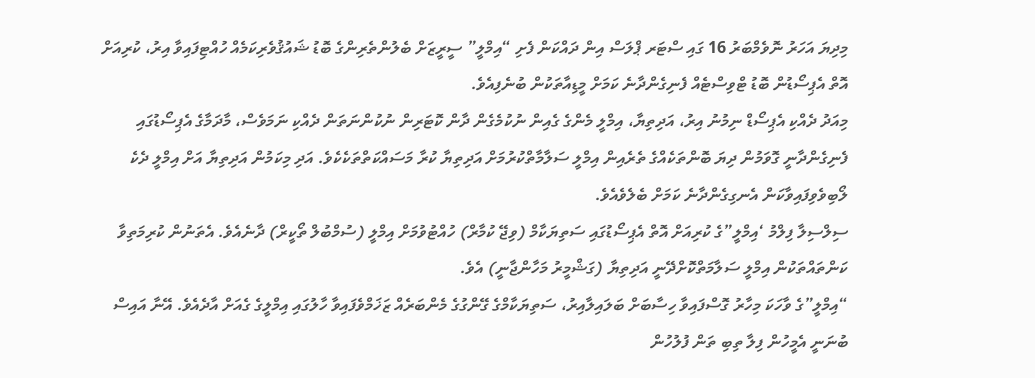މިދިޔަ އަހަރު ނޮވެމްބަރު 16 ގައި ސްޓަރ ޕްލަސް އިން ދައްކަން ފެށި “އިމްލީ” ސީރީޒަށް ބެލުންތެރިންގެ ބޮޑު ޝައުޤުވެރިކަމެއް ހުއްޓިފައިވާ އިރު، ކުރިއަށް އޮތް އެޕިސޯޑުން ބޮޑު ޓްވިސްޓެއް ފެނިގެންދާނެ ކަމަށް މީޑިއާތަކުން ބުނެފިއެވެ.
މިއަދު ދެއްކި އެޕިސޯޑް ނިމުނު އިރު، އަދިތިޔާ، އިމްލީ މެންގެ ގެއިން ނުކުމެގެން ދާން ކޮޓަރިން ނުކުންނަތަން ދެއްކި ނަމަވެސް، މާދަމާގެ އެޕިސޯޑުގައި ފެނިގެންދާނީ ގޮވަމުން ދިޔަ ބޮންތަކެއްގެ ތެރެއިން އިމްލީ ސަލާމާތްކުރުމަށް އަދިތިޔާ ކުރާ މަސައްކަތްތަކެކެވެ. އަދި މިކަމުން އަދިތިޔާ އަށް އިމްލީ ދެކެ ލޯބިވެވިފައިވާކަން އެނގިގެންދާނެ ކަމަށް ބެލެވެއެވެ.
ސިލްސިލާ ފިލްމު ‘އިމްލީ”ގެ ކުރިއަށް އޮތް އެޕިސޯޑުގައި ސަތިޔަކާމް (ވިޖޭ ކުމާރް) ހުއްޓުވުމަށް އިމްލީ (ސުމްބުލް ތޯކީރް) ދާނެއެވެ. އެތަނުން ކުރިމަތިވާ ކަންތައްތަކުން އިމްލީ ސަލާމަތްކޮށްދޭނީ އަދިތިޔާ (ގަޝްމީރު މަހާންޖާނީ) އެވެ.
“އިމްލީ”ގެ ވާހަކަ މިހާރު ގޮސްފައިވާ ހިސާބަށް ބަލައިލާއިރު، ސަތިޔަކާމްގެ ގޭންގުގެ މެންބަރެއް ޒަޚަމްވެފައިވާ ހާލުގައި އިމްލީގެ ގެއަށް އާދެއެވެ. އޭނާ އައިސް ބުނަނީ އެމީހުން ފިލާ ތިބި ތަން ފުލުހުން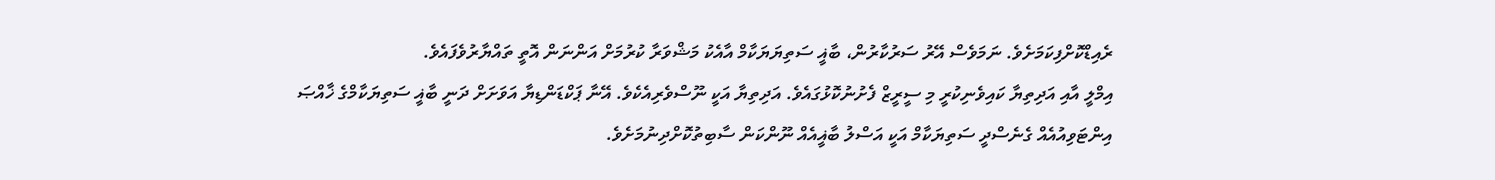ރެއިޑްކޮށްފިކަމަށެވެ. ނަމަވެސް އޭރު ސަރުކާރުން، ބާޣީ ސަތިޔަޔަކާމް އާއެކު މަޝްވަރާ ކުރުމަށް އަންނަން އޮތީ ތައްޔާރުވެފައެވެ.
އިމްލީ އާއި އަދިތިޔާ ކައިވެނިކުރީ މި ސީރީޒް ފެށުނުކޮޅުގައެވެ. އަދިތިޔާ އަކީ ނޫސްވެރިއެކެވެ. އޭނާ ޕަކްޑަންޑިޔާ އަވަށަށް ދަނީ ބާޣީ ސަތިޔަކާމްގެ ޚާއްޞަ އިންޓަވިއުއެއް ގެނެސްދީ ސަތިޔަކާމް އަކީ އަސްލު ބާޣީއެއް ނޫންކަން ސާބިތުކޮށްދިނުމަށެވެ.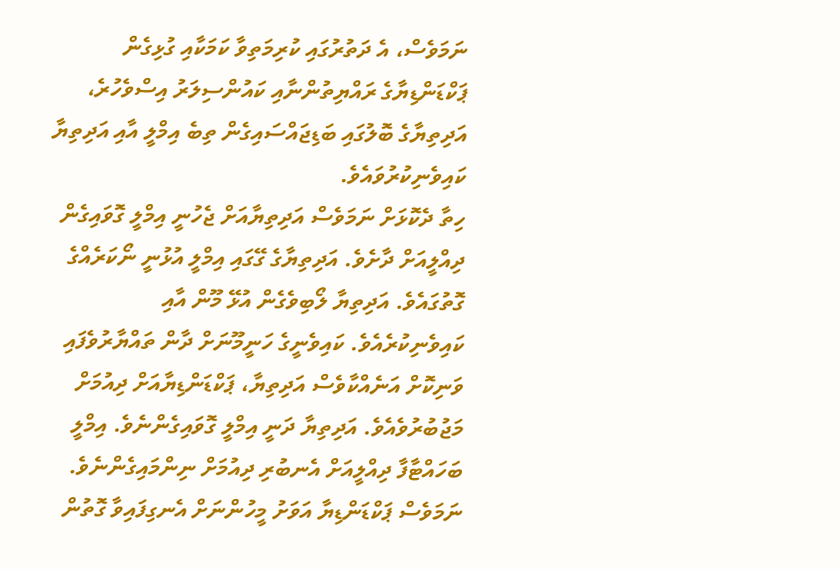ނަމަވެސް، އެ ދަތުރުގައި ކުރިމަތިވާ ކަމަކާއި ގުޅިގެން ޕަކްޑަންޑިޔާގެ ރައްޔިތުންނާއި ކައުންސިލަރު އިސްވެހުރެ، އަދިތިޔާގެ ބޮލުގައި ބަޑިޖައްސައިގެން ތިބެ އިމްލީ އާއި އަދިތިޔާ ކައިވެނިކުރުވައެވެ.
ހިތާ ދެކޮޅަށް ނަމަވެސް އަދިތިޔާއަށް ޖެހުނީ އިމްލީ ގޮވައިގެން ދިއްލީއަށް ދާށެވެ. އަދިތިޔާގެ ގޭގައި އިމްލީ އުޅުނީ ނޯކަރެއްގެ ގޮތުގައެވެ. އަދިތިޔާ ލޯބިވެގެން އުޅޭ މޫން އާއި ކައިވެނިކުރެއެވެ. ކައިވެނީގެ ހަނީމޫނަށް ދާން ތައްޔާރުވެފައި ވަނިކޮށް އަނެއްކާވެސް އަދިތިޔާ، ޕަކްޑަންޑިޔާއަށް ދިއުމަށް މަޖުބުރުވެއެވެ. އަދިތިޔާ ދަނީ އިމްލީ ގޮވައިގެންނެވެ. އިމްލީ ބަހައްޓާފާ ދިއްލީއަށް އެނބުރި ދިއުމަށް ނިންމައިގެންނެވެ. ނަމަވެސް ޕަކްޑަންޑިޔާ އަވަށު މީހުންނަށް އެނގިފައިވާ ގޮތުން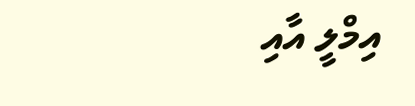އިމްލީ އާއި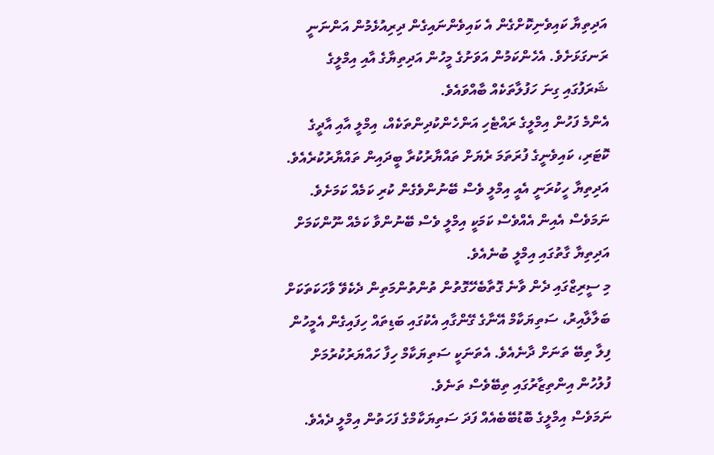އަދިތިޔާ ކައިވެނިކޮށްގެން އެ ކައިވެންނައިގެން ދިރިއުޅެމުން އަންނަނީ ރަނގަޅަށެވެ. އެހެންކަމުން އަވަށުގެ މީހުން އަދިތިޔާގެ އާއި އިމްލީގެ ޝަރަފުގައި ގިނަ ހަފުލާތަކެއް ބާއްވައެވެ.
އެންމެ ފަހުން އިމްލީގެ ރައްޓެހި އަންހެންކުދިންތަކެއް، އިމްލީ އާއި އާދީގެ ކޮޓަރި، ކައިވެނީގެ ފުރަތަމަ ރެޔަށް ތައްޔާރުކުރާ ބީދައިން ތައްޔާރުކުރެއެވެ. އަދިތިޔާ ހީކުރަނީ އެއީ އިމްލީ ވެސް ބޭނުންވެގެން ކުރި ކަމެއް ކަމަށެވެ. ނަމަވެސް އެއިން އެއްވެސް ކަމަކީ އިމްލީ ވެސް ބޭނުންވާ ކަމެއް ނޫންކަމަށް އަދިތިޔާ ގާތުގައި އިމްލީ ބުނެއެވެ.
މި ސީރިޒްގައި ދެން ވާނެ ގޮތާބެހޭގޮތުން ތުންތުންމަތިން ދެކެވޭ ވާހަކަތަކަށް ބަލާލާއިރު، ސަތިޔަކާމް އޭނާގެ ގޭންގާއި އެކުގައި ބަޑިތައް ހިފައިގެން އެމީހުން ފިލާ ތިބޭ ތަނަށް ދާނެއެވެ. އެތަނަކީ ސަތިޔަކާމް ހިފާ ހައްޔަރުކުރުމަށް ފުލުހުން އިންތިޒާރުގައި ތިބޭވެސް ތަނެވެ.
ނަމަވެސް އިމްލީގެ ބޮޑުބޭބެއެއް ފަދަ ސަތިޔަކާމްގެ ފަހަތުން އިމްލީ ދެއެވެ.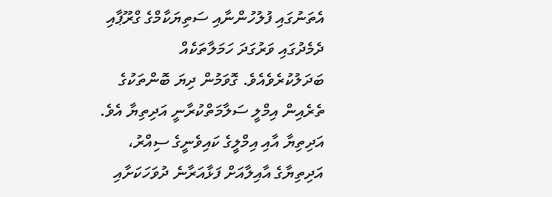އެތަނުގައި ފުލުހުންނާއި ސަތިޔަކާމްގެ ގްރޫޕާއި ދެމެދުގައި ވަރުގަދަ ހަމަލާތަކެއް ބަދަލުކުރެވެއެވެ. ގޮވަމުން ދިޔަ ބޮންތަކުގެ ތެރެއިން އިމްލީ ސަލާމަތްކުރާނީ އަދިތިޔާ އެވެ.
އަދިތިޔާ އާއި އިމްލީގެ ކައިވެނީގެ ސިއްރު، އަދިތިޔާގެ އާއިލާއަށް ފަޅާއަރާނެ ދުވަހަކަށާއި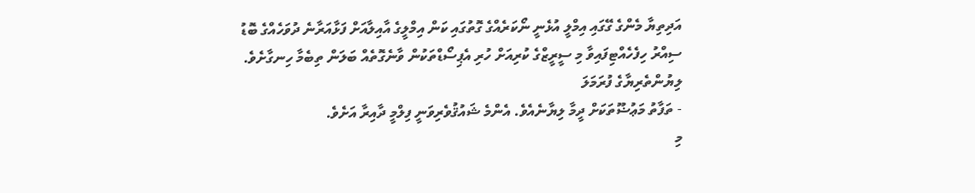އަދިތިޔާ މެންގެ ގޭގައި އިމްލީ އުޅެނީ ނޯކަރެއްގެ ގޮތުގައި ކަން އިމްލީގެ އާއިލާއަށް ފަޅާއަރާނެ ދުވަހެއްގެ ބޮޑު ސިއްރު ހިފެހެއްޓިފައިވާ މި ސީރީޒްގެ ކުރިއަށް ހުރި އެޕިސޯޑްތަކުން ވާނެގޮތެއް ބަލަން ތިބެމާ ހިނގާށެވެ.
ލިޔުންތެރިޔާގެ ފުރަމަލަ
- ތަފާތު މަޢުޟޫތަކަށް ދީމާ ލިޔާނެއެވެ. އެންމެ ޝައުޤުވެރިވަނީ ފިލްމީ ދާއިރާ އަށެވެ.
މި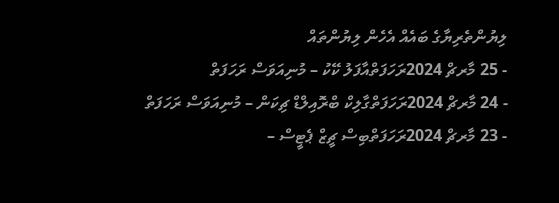ލިޔުންތެރިޔާގެ ބައެއް އެހެން ލިޔުންތައް
- 25 މާރޗް 2024ރަހަފަތްއާފަލު ކޭކު – މުނިއަވަސް ރަހަފަތް
- 24 މާރޗް 2024ރަހަފަތްގާލިކް ބްރޮއިލްޑް ޗިކަން – މުނިއަވަސް ރަހަފަތް
- 23 މާރޗް 2024ރަހަފަތްބިސް ޗީޒް ޕެޓީސް –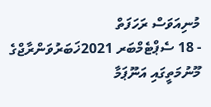މުނިއަވަސް ރަހަފަތް
- 18 ސެޕްޓެމްބަރ 2021ޚަބަރުވަންރާޖްގެ މޫނުމަތީގައި އަނޫޕަމާ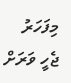މިފަހަރު ޖެހީ ވަރަށް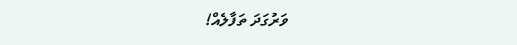ވަރުގަދަ ތަފާލެއް!